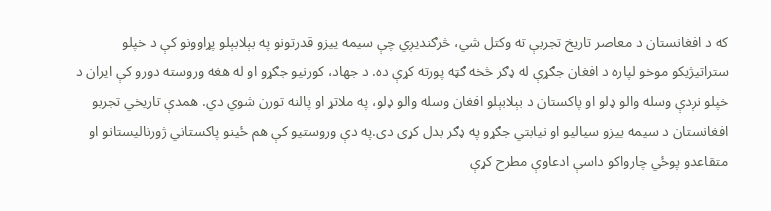که د افغانستان د معاصر تاریخ تجربې ته وکتل شي، څرګندیږي چې سیمه ییزو قدرتونو په بېلابېلو پړاوونو کې د خپلو ستراتیژیکو موخو لپاره د افغان جګړې له ډګر څخه ګټه پورته کړې ده. د جهاد، کورنیو جګړو او له هغه وروسته دورو کې ایران د خپلو نږدې وسله والو ډلو او پاکستان د بېلابېلو افغان وسله والو ډلو، په ملاتړ او پالنه تورن شوي دي. همدې تاریخي تجربو افغانستان د سیمه ییزو سیالیو او نیابتي جګړو په ډګر بدل کړی دی.په دې وروستیو کې هم ځینو پاکستاني ژورنالیستانو او متقاعدو پوځي چارواکو داسې ادعاوې مطرح کړې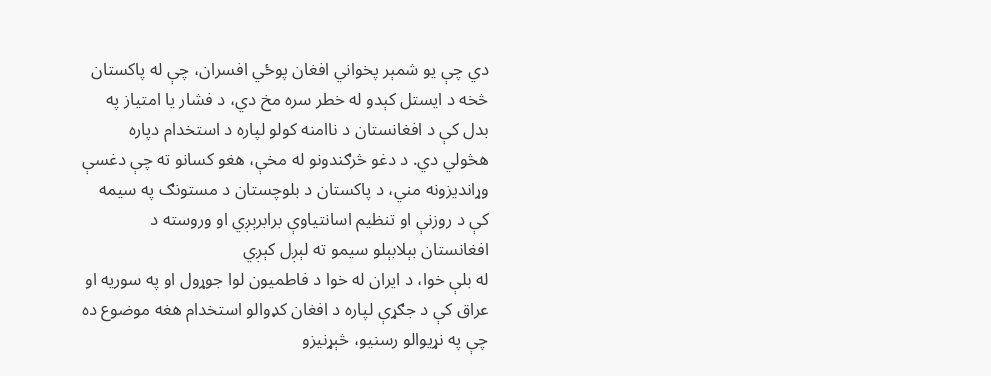دي چې یو شمېر پخواني افغان پوځي افسران، چې له پاکستان څخه د ایستل کېدو له خطر سره مخ دي، د فشار یا امتیاز په بدل کې د افغانستان د ناامنه کولو لپاره د استخدام دپاره هڅولي دي. د دغو څرګندونو له مخې، هغو کسانو ته چې دغسې وړاندیزونه مني، د پاکستان د بلوچستان د مستونګ په سیمه کې د روزنې او تنظیم اسانتیاوې برابرېږي او وروسته د افغانستان بېلابېلو سیمو ته لېږل کېږي
له بلې خوا، د ایران له خوا د فاطمیون لوا جوړول او په سوریه او عراق کې د جګړې لپاره د افغان کډوالو استخدام هغه موضوع ده چې په نړیوالو رسنیو، څېړنیزو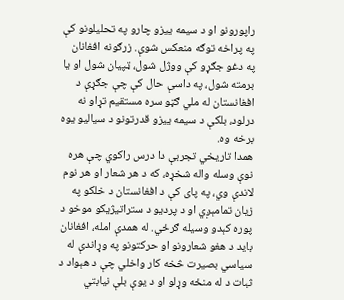راپورونو او د سیمه ییزو چارو په تحلیلونو کې په پراخه توګه منعکس شوې. زرګونه افغانان په دغو جګړو کې ووژل شول، ټپیان شول او یا برمته شول، په داسې حال کې چې جګړې د افغانستان له ملي ګټو سره مستقیم تړاو نه درلود، بلکې د سیمه ییزو قدرتونو د سیالیو یوه برخه وه.
همدا تاریخي تجربې دا درس راکوي چې هره نوې وسله واله شخړه، که د هر شعار او هر نوم لاندې وي، په پای کې د افغانستان د خلکو په زیان تمامېږي او د پردیو د ستراتیژیکو موخو د پوره کېدو وسیله ګرځي. له همدې امله، افغانان باید د هغو شعارونو او حرکتونو په وړاندې له سیاسي بصیرت څخه کار واخلي چې د هېواد د ثبات د له منځه وړلو او د یوې بلې نیابتي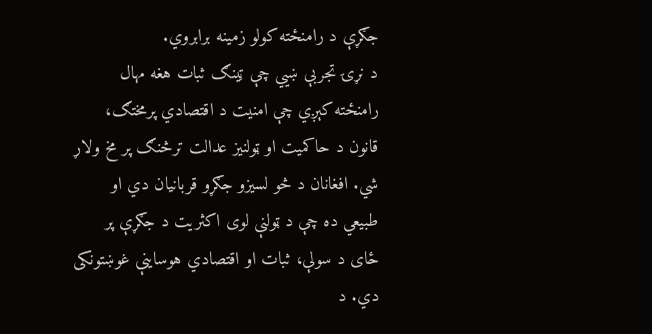جګړې د رامنځته کولو زمینه برابروي.
د نړۍ تجربې ښيي چې ټینګ ثبات هغه مهال رامنځته کېږي چې امنیت د اقتصادي پرمختګ، قانون د حاکمیت او ټولنیز عدالت ترڅنګ پر مخ ولاړ شي. افغانان د څو لسیزو جګړو قربانیان دي او طبیعي ده چې د ټولنې لوی اکثریت د جګړې پر ځای د سولې، ثبات او اقتصادي هوساینې غوښتونکی دي. د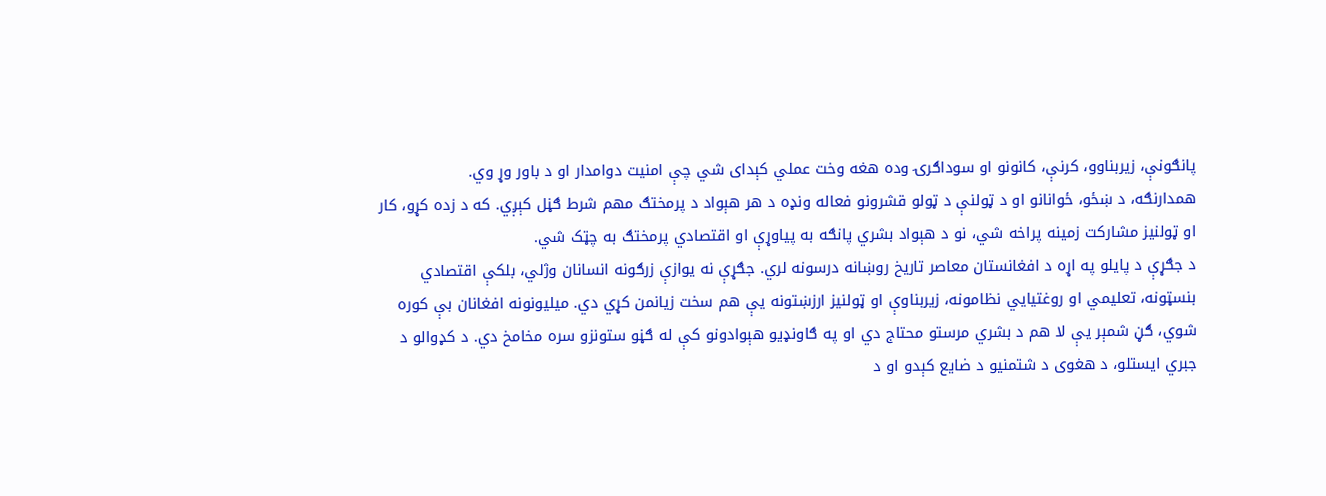پانګونې، زیربناوو، کرنې، کانونو او سوداګرۍ وده هغه وخت عملي کېدای شي چې امنیت دوامدار او د باور وړ وي.
همدارنګه، د ښځو، ځوانانو او د ټولنې د ټولو قشرونو فعاله ونډه د هر هېواد د پرمختګ مهم شرط ګڼل کېږي. که د زده کړو، کار او ټولنیز مشارکت زمینه پراخه شي، نو د هېواد بشري پانګه به پیاوړې او اقتصادي پرمختګ به چټک شي.
د جګړې د پایلو په اړه د افغانستان معاصر تاریخ روښانه درسونه لري. جګړې نه یوازې زرګونه انسانان وژلي، بلکې اقتصادي بنسټونه، تعلیمي او روغتیايي نظامونه، زیربناوې او ټولنیز ارزښتونه یې هم سخت زیانمن کړي دي. میلیونونه افغانان بې کوره شوي، ګڼ شمېر یې لا هم د بشري مرستو محتاج دي او په ګاونډیو هېوادونو کې له ګڼو ستونزو سره مخامخ دي. د کډوالو د جبري ایستلو، د هغوی د شتمنیو د ضایع کېدو او د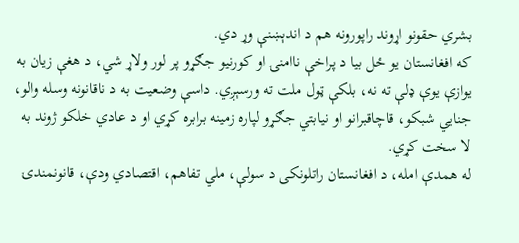بشري حقونو اړوند راپورونه هم د اندېښنې وړ دي.
که افغانستان یو ځل بیا د پراخې ناامنۍ او کورنیو جګړو پر لور ولاړ شي، د هغې زیان به یوازې یوې ډلې ته نه، بلکې ټول ملت ته ورسېږي. داسې وضعیت به د ناقانونه وسله والو، جنایي شبکو، قاچاقبرانو او نیابتي جګړو لپاره زمینه برابره کړي او د عادي خلکو ژوند به لا سخت کړي.
له همدې امله، د افغانستان راتلونکی د سولې، ملي تفاهم، اقتصادي ودې، قانونمندۍ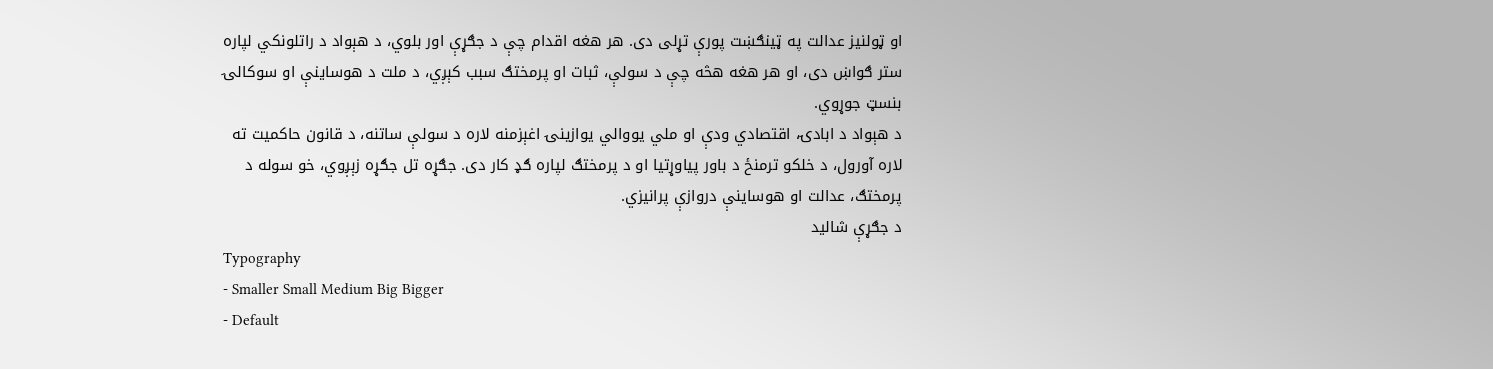او ټولنیز عدالت په ټینګښت پورې تړلی دی. هر هغه اقدام چې د جګړې اور بلوي، د هېواد د راتلونکي لپاره ستر ګواښ دی، او هر هغه هڅه چې د سولې، ثبات او پرمختګ سبب کېږي، د ملت د هوساینې او سوکالۍ بنسټ جوړوي.
د هېواد د ابادۍ، اقتصادي ودې او ملي یووالي یوازینۍ اغېزمنه لاره د سولې ساتنه، د قانون حاکمیت ته لاره آورول، د خلکو ترمنځ د باور پیاوړتیا او د پرمختګ لپاره ګډ کار دی. جګړه تل جګړه زېږوي، خو سوله د پرمختګ، عدالت او هوساینې دروازې پرانیزي.
د جګړې شالید
Typography
- Smaller Small Medium Big Bigger
- Default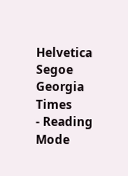Helvetica Segoe Georgia Times
- Reading Mode